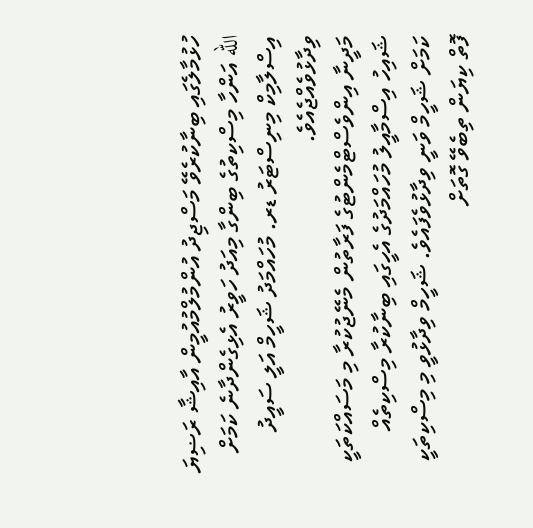ހުޅުމާލެގައި ބިނާކުރެވޭ މަސްޖިދު އުންމުލްމުއުމީން އާއިޝާ ރަޟިޔަ الله އަންހާ މިސްކިތުގެ ބިންގާ މިއަދު ހަވީރު އެޅިގެންދާނެ ކަމަށް އިސްލާމިކް މިނިސްޓަރު ޑރ. މުހައްމަދު ޝަހީމް އަލީ ސައީދު ވިދާޅުވެއްޖެއެވެ.
މަދީނާ އިންވެސްޓްމެންޓުގެ ފަރާތުން މެނޭޖުކުރާ މި މަސައްކަތަކީ ޝައިހު އިސްމާއީލު މުހައްމަދުގެ އެހީގައި ބިނާކުރާ މިސްކިތެއް ކަމަށް ޝަހީމް ވަނީ ވިދާޅުވެފައެވެ. ޝަހީމް ވިދާޅުވީ މި މިސްކިތަކީ ފޮތް ކިޔަން ތިބެވޭ ގޮތަށް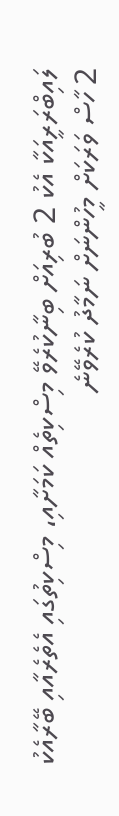ލައިބްރަރީއަކާ އެކު 2 ބުރިއަށް ބިނާކުރެވޭ މިސްކިތެއް ކަމަށާއި، މިސްކިތުގައި އެތެރެއާއި ބޭރާއެކު 2 ހާސް ވަރަކަށް މީހުންނަށް ނަމާދު ކުރެވޭނެ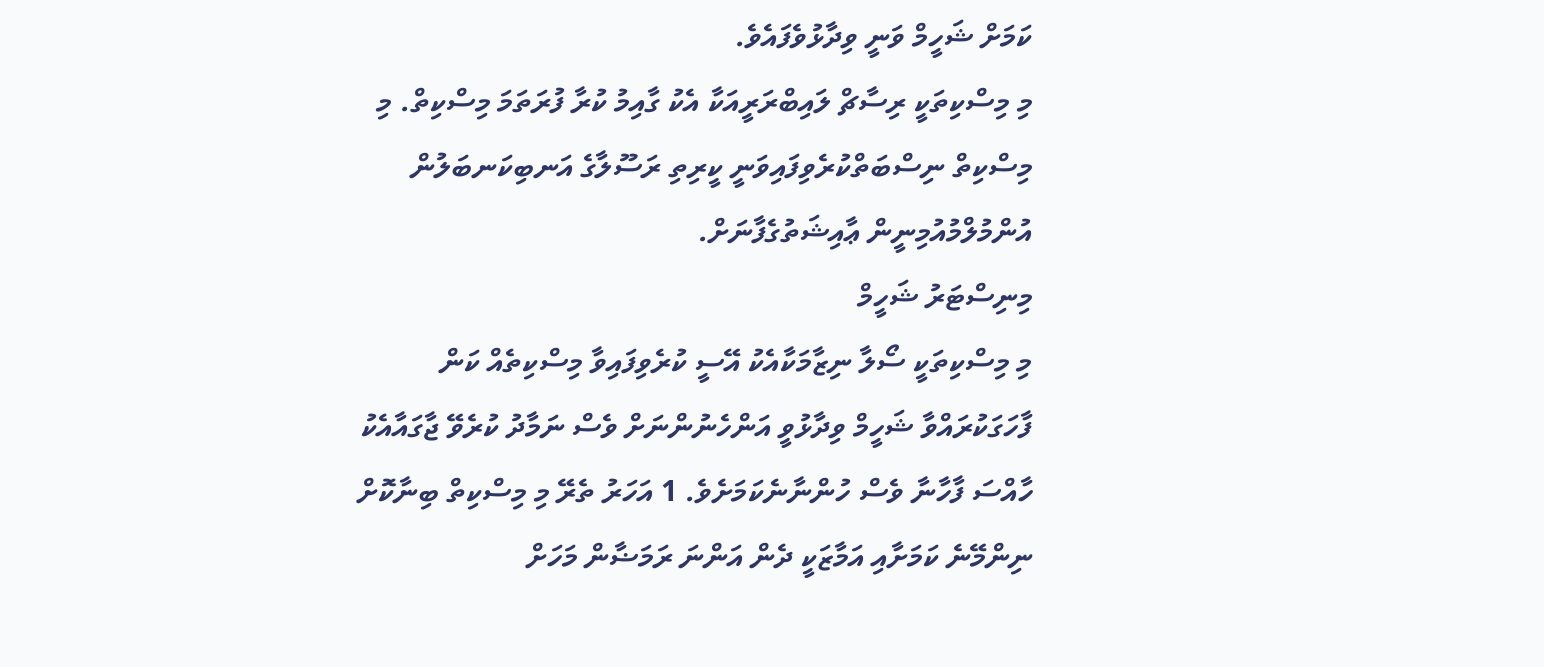ކަމަށް ޝަހީމް ވަނީ ވިދާޅުވެފައެވެ.
މި މިސްކިތަކީ ރިސާޗް ލައިބްރަރީއަކާ އެކު ގާއިމު ކުރާ ފުރަތަމަ މިސްކިތް. މި މިސްކިތް ނިސްބަތްކުރެވިފައިވަނީ ކީރިތި ރަސޫލާގެ އަނބިކަނބަލުން އުންމުލްމުއުމިނީން ޢާއިޝަތުގެފާނަށް.
މިނިސްޓަރު ޝަހީމް
މި މިސްކިތަކީ ސޯލާ ނިޒާމަކާއެކު އޭސީ ކުރެވިފައިވާ މިސްކިތެއް ކަން ފާހަގަކުރައްވާ ޝަހީމް ވިދާޅުވީ އަންހެނުންނަށް ވެސް ނަމާދު ކުރެވޭ ޖާގައާއެކު ހާއްސަ ފާހާނާ ވެސް ހުންނާނެކަމަށެވެ. 1 އަހަރު ތެރޭ މި މިސްކިތް ބިނާކޮށް ނިންމޭނެ ކަމަށާއި އަމާޒަކީ ދެން އަންނަ ރަމަޟާން މަހަށް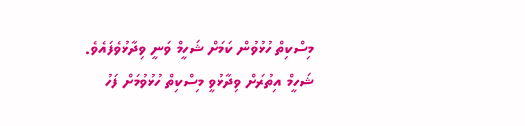މިސްކިތް ހުޅުވުން ކަމަށް ޝަހީމް ވަނީ ވިދާޅުވެފައެވެ.
ޝަހީމް އިތުރަށް ވިދާޅުވީ މިސްކިތް ހުޅުވުމަށް ފަހު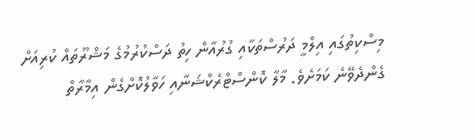މިސްކިތުގައި އިލްމީ ދަރުސްތަކާއި ގުރުއާން ހިތު ދަސްކުރުމުގެ މަޝްރޫތައް ކުރިއަށް ގެންދެވޭނެ ކަމަށެވެ. މާލާ ކޮންސްޓްރެކްޝަނާއި ހަވާލުކޮށްގެން އިމާރާތް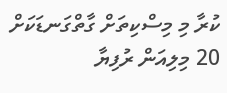ކުރާ މި މިސްކިތަށް ގާތްގަނޑަކަށް 20 މިލިއަން ރުފިޔާ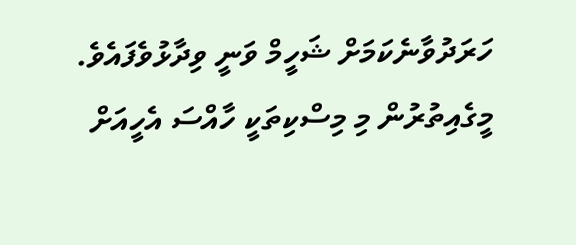ހަރަދުވާނެކަމަށް ޝަހީމް ވަނީ ވިދާޅުވެފައެވެ.
މީގެއިތުރުން މި މިސްކިތަކީ ހާއްސަ އެހީއަށް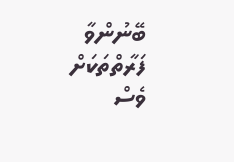ބޭނުންވާ ފަރާތްތަކަށް ވެސް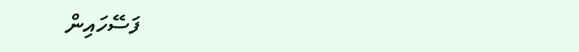ފަސޭހައިން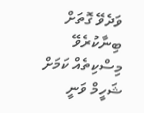ވަދެވޭ ގޮތަށް ބިނާކުރެވޭ މިސްކިތެއް ކަމަށް ޝަހީމް ވަނީ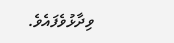ވިދާޅުވެފައެވެ.